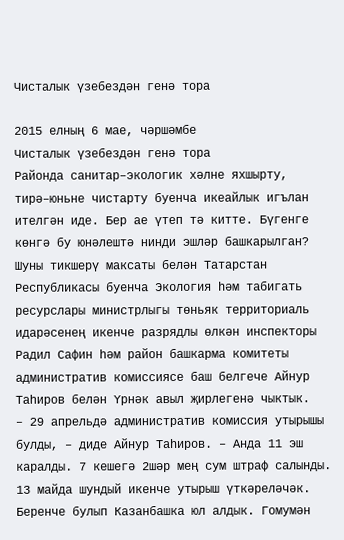Чисталык үзебездән генә тора

2015 елның 6 мае, чәршәмбе
Чисталык үзебездән генә тора
Районда санитар–экологик хәлне яхшырту, тирә–юньне чистарту буенча икеайлык игълан ителгән иде. Бер ае үтеп тә китте. Бүгенге көнгә бу юнәлештә нинди эшләр башкарылган?
Шуны тикшерү максаты белән Татарстан Республикасы буенча Экология һәм табигать ресурслары министрлыгы төньяк территориаль идарәсенең икенче разрядлы өлкән инспекторы Радил Сафин һәм район башкарма комитеты административ комиссиясе баш белгече Айнур Таһиров белән Үрнәк авыл җирлегенә чыктык.
– 29 апрельдә административ комиссия утырышы булды, – диде Айнур Таһиров. – Анда 11 эш каралды. 7 кешегә 2шәр мең сум штраф салынды. 13 майда шундый икенче утырыш үткәреләчәк.
Беренче булып Казанбашка юл алдык. Гомумән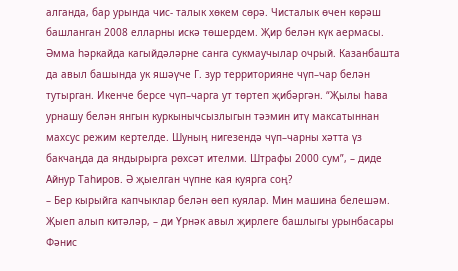алганда, бар урында чис- талык хөкем сөрә. Чисталык өчен көрәш башланган 2008 елларны искә төшердем. Җир белән күк аермасы. Әмма һәркайда кагыйдәләрне санга сукмаучылар очрый. Казанбашта да авыл башында ук яшәүче Г. зур территорияне чүп–чар белән тутырган. Икенче берсе чүп–чарга ут төртеп җибәргән. “Җылы һава урнашу белән янгын куркынычсызлыгын тәэмин итү максатыннан махсус режим кертелде. Шуның нигезендә чүп–чарны хәтта үз бакчаңда да яндырырга рөхсәт ителми. Штрафы 2000 сум”, – диде Айнур Таһиров. Ә җыелган чүпне кая куярга соң?
– Бер кырыйга капчыклар белән өеп куялар. Мин машина белешәм. Җыеп алып китәләр, – ди Үрнәк авыл җирлеге башлыгы урынбасары Фәнис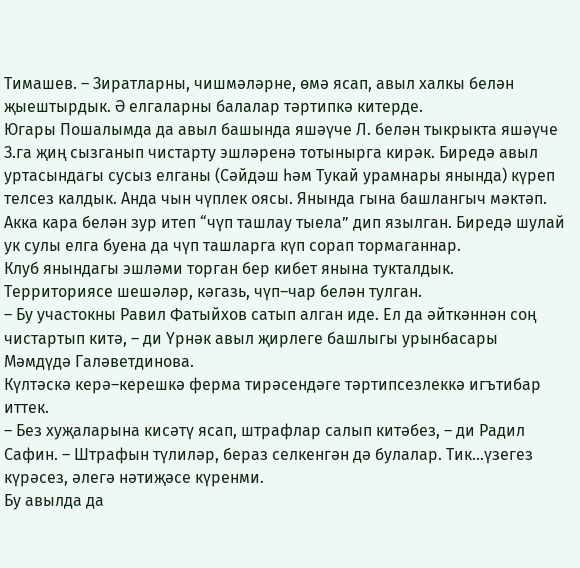Тимашев. – Зиратларны, чишмәләрне, өмә ясап, авыл халкы белән җыештырдык. Ә елгаларны балалар тәртипкә китерде.
Югары Пошалымда да авыл башында яшәүче Л. белән тыкрыкта яшәүче З.га җиң сызганып чистарту эшләренә тотынырга кирәк. Биредә авыл уртасындагы сусыз елганы (Сәйдәш һәм Тукай урамнары янында) күреп телсез калдык. Анда чын чүплек оясы. Янында гына башлангыч мәктәп. Акка кара белән зур итеп “чүп ташлау тыела” дип язылган. Биредә шулай ук сулы елга буена да чүп ташларга күп сорап тормаганнар.
Клуб янындагы эшләми торган бер кибет янына тукталдык. Территориясе шешәләр, кәгазь, чүп–чар белән тулган.
– Бу участокны Равил Фатыйхов сатып алган иде. Ел да әйткәннән соң чистартып китә, – ди Үрнәк авыл җирлеге башлыгы урынбасары Мәмдүдә Галәветдинова.
Күлтәскә керә–керешкә ферма тирәсендәге тәртипсезлеккә игътибар иттек.
– Без хуҗаларына кисәтү ясап, штрафлар салып китәбез, – ди Радил Сафин. – Штрафын түлиләр, бераз селкенгән дә булалар. Тик...үзегез күрәсез, әлегә нәтиҗәсе күренми.
Бу авылда да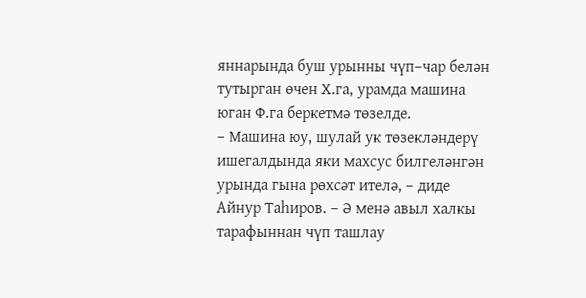яннарында буш урынны чүп–чар белән тутырган өчен Х.га, урамда машина юган Ф.га беркетмә төзелде.
– Машина юу, шулай ук төзекләндерү ишегалдында яки махсус билгеләнгән урында гына рөхсәт ителә, – диде Айнур Таһиров. – Ә менә авыл халкы тарафыннан чүп ташлау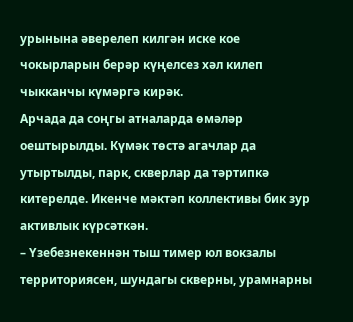урынына әверелеп килгән иске кое чокырларын берәр күңелсез хәл килеп чыкканчы күмәргә кирәк.
Арчада да соңгы атналарда өмәләр оештырылды. Күмәк төстә агачлар да утыртылды, парк, скверлар да тәртипкә китерелде. Икенче мәктәп коллективы бик зур активлык күрсәткән.
– Үзебезнекеннән тыш тимер юл вокзалы территориясен, шундагы скверны, урамнарны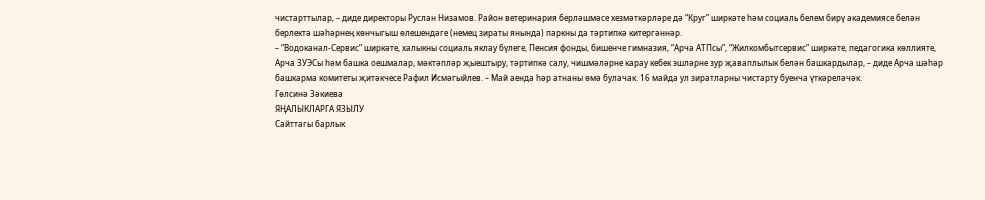чистарттылар, – диде директоры Руслан Низамов. Район ветеринария берләшмәсе хезмәткәрләре дә “Круг” ширкәте һәм социаль белем бирү академиясе белән берлектә шәһәрнең көнчыгыш өлешендәге (немец зираты янында) паркны да тәртипкә китергәннәр.
– “Водоканал-Сервис” ширкәте, халыкны социаль яклау бүлеге, Пенсия фонды, бишенче гимназия, “Арча АТПсы”, “Жилкомбытсервис” ширкәте, педагогика көллияте, Арча ЗУЭСы һәм башка оешмалар, мәктәпләр җыештыру, тәртипкә салу, чишмәләрне карау кебек эшләрне зур җаваплылык белән башкардылар, – диде Арча шәһәр башкарма комитеты җитәкчесе Рафил Исмәгыйлев. – Май аенда һәр атнаны өмә булачак. 16 майда ул зиратларны чистарту буенча үткәреләчәк.
Гөлсинә Зәкиева
ЯҢАЛЫКЛАРГА ЯЗЫЛУ
Сайттагы барлык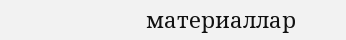материаллар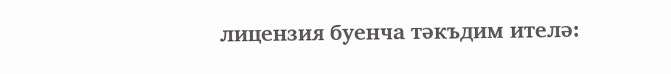лицензия буенча тәкъдим ителә: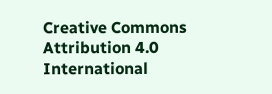Creative Commons Attribution 4.0 International